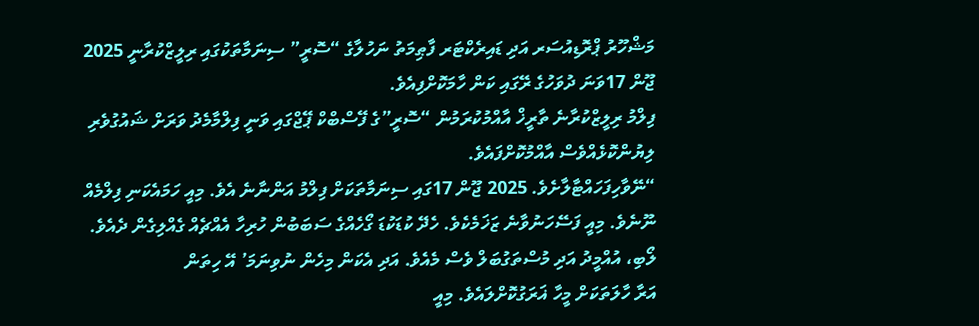މަޝްހޫރު ޕްރޮޑިއުސަރ އަދި ޑައިރެކްޓަރ ފާޠިމަތު ނަހުލާގެ “ސޮރީ” ސިނަމާތަކުގައި ރިލީޒްކުރާނީ 2025 ޖޫން 17ވަނަ ދުވަހުގެ ރޭގައި ކަން ހާމަކޮށްފިއެވެ.
ފިލްމު ރިލީޒްކުރާނެ ތާރީޚް އާއްމުކުރަމުން “ސޮރީ”ގެ ފޭސްބްކް ޕޭޖްގައި ވަނީ ފިލްމާމެދު ވަރަށް ޝައުގުވެރި ލިޔުންކޮޅެއްވެސް އާއްމުކޮށްފައެވެ.
“ނޭވާހިފަހައްޓާލާށެވެ. 2025 ޖޫން 17ގައި ސިނަމާތަކަށް ފިލްމު އަންނާނެ އެވެ. މިއީ ހަމައެކަނި ފިލްމެއް ނޫނެވެ. މިއީ ފަސޭހަނުވާނެ ޒަޚަމެކެވެ. ހެދޭ ކުޑަކުޑަ ގޯހެއްގެ ސަބަބުން ހުރިހާ އެއްޗެއް ގެއްލިގެން ދެއެވެ. ލޯބި، އުއްމީދު އަދި މުސްތަގުބަލް ވެސް މެއެވެ. އަދި އެކަން މިހެން ނުވިނަމަ’ އޭ ހިތަން
އަރާ ހާލަތަކަށް މީހާ ޣަރަގުކޮށްލައެވެ. މިއީ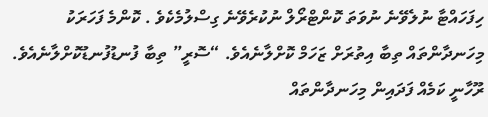ހިފަހައްޓާ ނުލެވޭނެ ނުވަތަ ކޮންޓްރޯލް ނުކުރެވޭނެ ގިސްލުމެކެވެ . ކޮންމެ ފަހަރަކު މިހަނދާންތައް ތިބާ އިތުރަށް ޒަހަމް ކޮށްލާނެއެވެ. “ސޮރީ” ތިބާ ފުނޑުފުނޑުކޮށްލާނެއެވެ. ރޫހާނީ ކަމެއް ފަދައިން މިހަނދާންތައް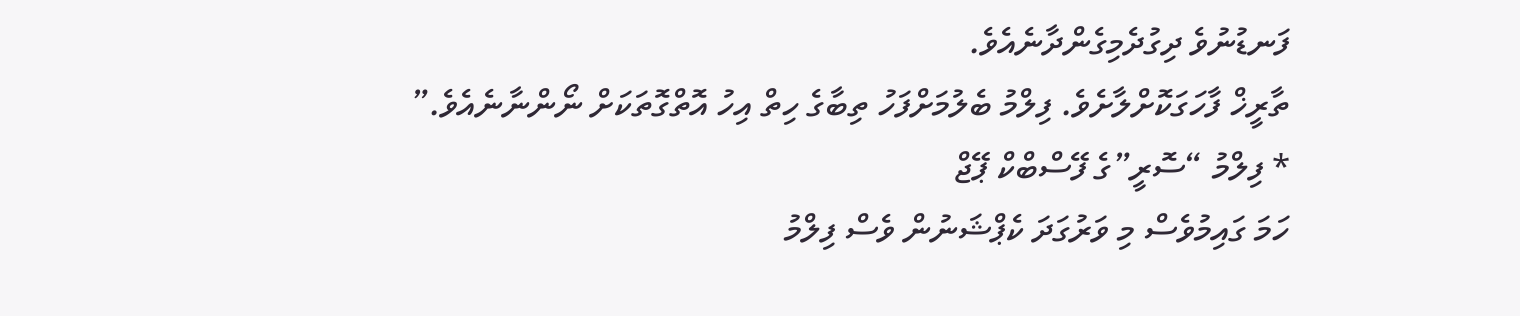ފަނޑުނުވެ ދިގުދެމިގެންދާނެއެވެ.
ތާރީޚް ފާހަގަކޮށްލާށެވެ. ފިލްމު ބެލުމަށްފަހު ތިބާގެ ހިތް އިހު އޮތްގޮތަކަށް ނޯންނާނެއެވެ.”
* ފިލްމު “ސޮރީ”ގެ ފޭސްބްކް ޕޭޖް
ހަމަ ގައިމުވެސް މި ވަރުގަދަ ކެޕްޝަނުން ވެސް ފިލްމު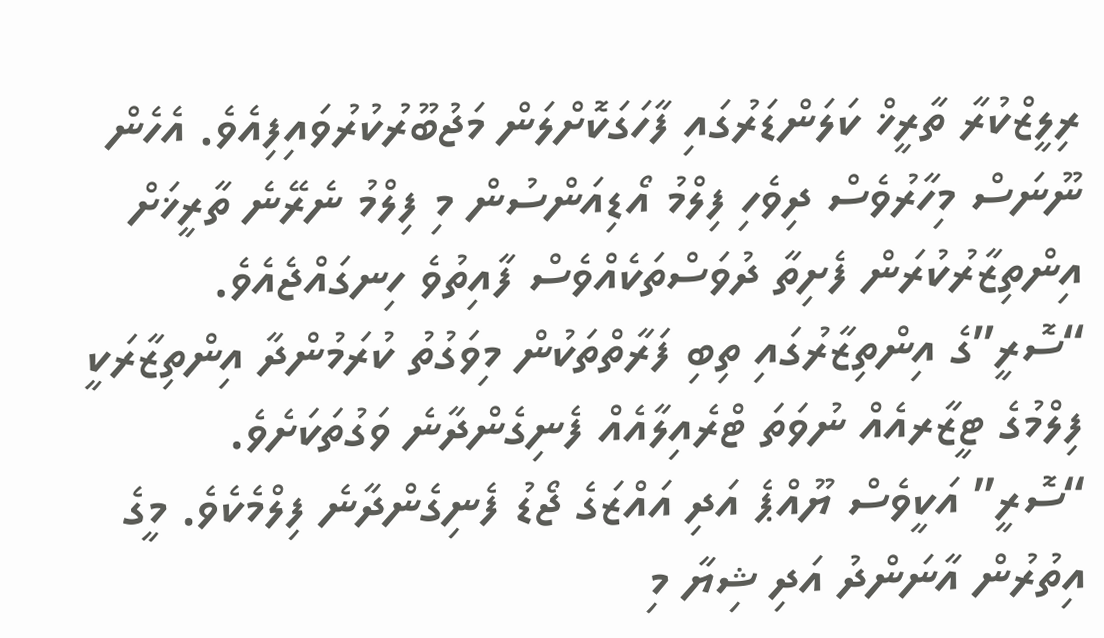ރިލީޒްކުރާ ތާރީޚް ކަލަންޑަރުގައި ފާހަގަކޮށްލަން މަޖުބޫރުކުރުވައިފިއެވެ. އެހެން ނޫނަސް މިހާރުވެސް ދިވެހި ފިލްމު އޯޑިއަންސުން މި ފިލްމު ނެރޭނެ ތާރީޚަށް އިންތިޒާރުކުރަން ފެށިތާ ދުވަސްތަކެއްވެސް ފާއިތުވެ ހިނގައްޖެއެވެ.
“ސޮރީ”ގެ އިންތިޒާރުގައި ތިބި ފަރާތްތަކުން މިވަގުތު ކުރަމުންދާ އިންތިޒާރަކީ ފިލްމުގެ ޓީޒާރއެއް ނުވަތަ ޓްރެއިލާއެއް ފެނިގެންދާނެ ވަގުތަކަށެވެ.
“ސޮރީ” އަކީވެސް ޔޫއްޕެ އަދި އައްޒަގެ ޖޯޑު ފެނިގެންދާނެ ފިލްމެކެވެ. މީގެ އިތުރުން އާނަންދު އަދި ޝިޔާ މި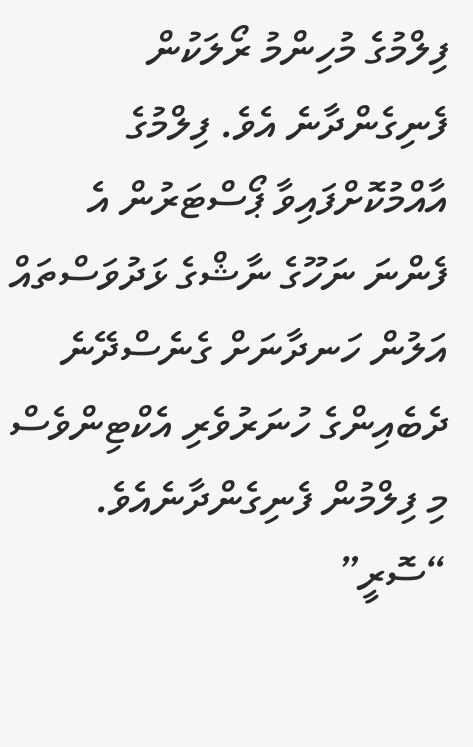ފިލްމުގެ މުހިންމު ރޯލަކުން ފެނިގެންދާނެ އެވެ. ފިލްމުގެ އާއްމުކޮށްފައިވާ ޕޯސްޓަރުން އެ ފެންނަ ނަހޫގެ ނާޝްގެ ޅަދުވަސްތައް އަލުން ހަނދާނަށް ގެނެސްދޭނެ ދެބެއިންގެ ހުނަރުވެރި އެކްޓިންވެސް މި ފިލްމުން ފެނިގެންދާނެއެވެ.
“ސޮރީ”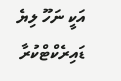އަކީ ނަހޫ ލިޔެ ޑައިރެކްޓްކުރާ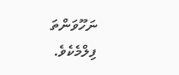ނަހޫވަންތަ ފިލްމެކެވެ.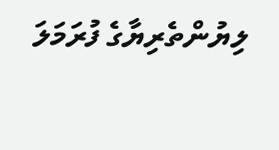ލިޔުންތެރިޔާގެ ފުރަމަލަ